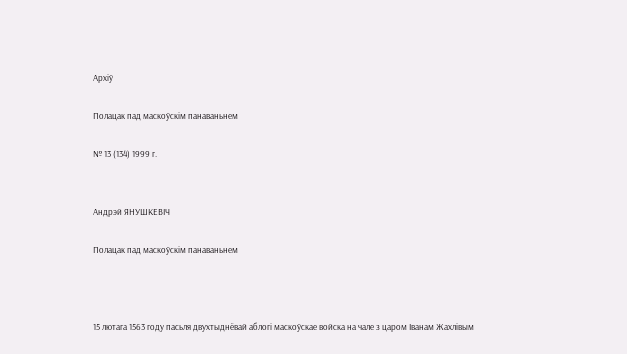Архіў

Полацак пад маскоўскім панаваньнем

№ 13 (134) 1999 г.


Андрэй ЯНУШКЕВІЧ

Полацак пад маскоўскім панаваньнем



15 лютага 1563 году пасьля двухтыднёвай аблогі маскоўскае войска на чале з царом Іванам Жахлівым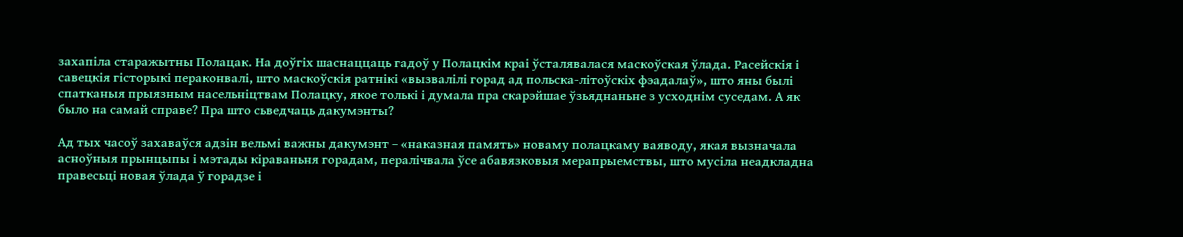захапіла старажытны Полацак. На доўгіх шаснаццаць гадоў у Полацкім краі ўсталявалася маскоўская ўлада. Расейскія і савецкія гісторыкі пераконвалі, што маскоўскія ратнікі «вызвалілі горад ад польска-літоўскіх фэадалаў», што яны былі спатканыя прыязным насельніцтвам Полацку, якое толькі і думала пра скарэйшае ўзьяднаньне з усходнім суседам. А як было на самай справе? Пра што сьведчаць дакумэнты?

Ад тых часоў захаваўся адзін вельмі важны дакумэнт – «наказная память» новаму полацкаму ваяводу, якая вызначала асноўныя прынцыпы і мэтады кіраваньня горадам, пералічвала ўсе абавязковыя мерапрыемствы, што мусіла неадкладна правесьці новая ўлада ў горадзе і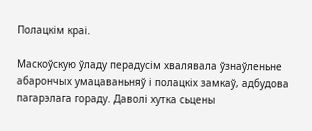Полацкім краі.

Маскоўскую ўладу перадусім хвалявала ўзнаўленьне абарончых умацаваньняў і полацкіх замкаў, адбудова пагарэлага гораду. Даволі хутка сьцены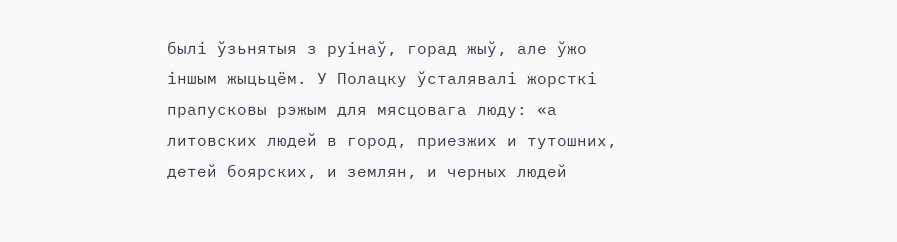былі ўзьнятыя з руінаў, горад жыў, але ўжо іншым жыцьцём. У Полацку ўсталявалі жорсткі прапусковы рэжым для мясцовага люду: «а литовских людей в город, приезжих и тутошних, детей боярских, и землян, и черных людей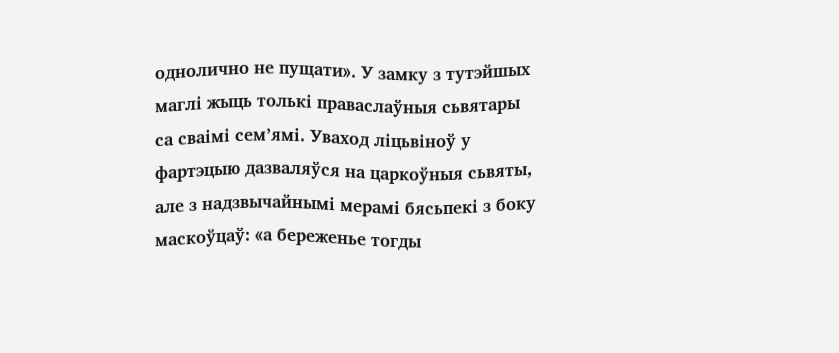однолично не пущати». У замку з тутэйшых маглі жыць толькі праваслаўныя сьвятары са сваімі сем’ямі. Уваход ліцьвіноў у фартэцыю дазваляўся на царкоўныя сьвяты, але з надзвычайнымі мерамі бясьпекі з боку маскоўцаў: «а береженье тогды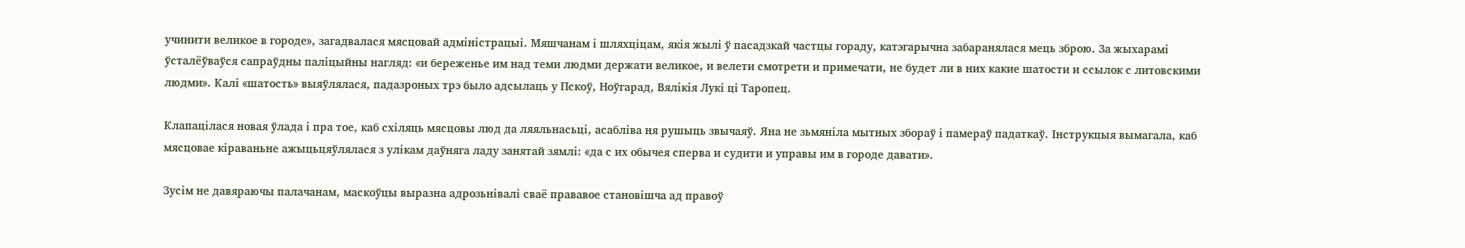учинити великое в городе», загадвалася мясцовай адміністрацыі. Мяшчанам і шляхціцам, якія жылі ў пасадзкай частцы гораду, катэгарычна забаранялася мець зброю. За жыхарамі ўсталёўваўся сапраўдны паліцыйны нагляд: «и береженье им над теми людми держати великое, и велети смотрети и примечати, не будет ли в них какие шатости и ссылок с литовскими людми». Калі «шатость» выяўлялася, падазроных трэ было адсылаць у Пскоў, Ноўгарад, Вялікія Лукі ці Таропец.

Клапацілася новая ўлада і пра тое, каб схіляць мясцовы люд да ляяльнасьці, асабліва ня рушыць звычаяў. Яна не зьмяніла мытных збораў і памераў падаткаў. Інструкцыя вымагала, каб мясцовае кіраваньне ажыцьцяўлялася з улікам даўняга ладу занятай зямлі: «да с их обычея сперва и судити и управы им в городе давати».

Зусім не давяраючы палачанам, маскоўцы выразна адрозьнівалі сваё прававое становішча ад правоў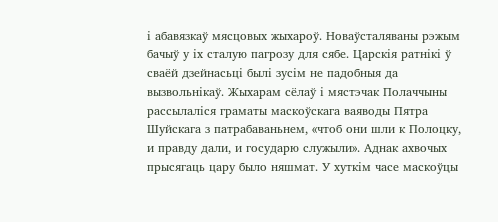і абавязкаў мясцовых жыхароў. Новаўсталяваны рэжым бачыў у іх сталую пагрозу для сябе. Царскія ратнікі ў сваёй дзейнасьці былі зусім не падобныя да вызвольнікаў. Жыхарам сёлаў і мястэчак Полаччыны рассылаліся граматы маскоўскага ваяводы Пятра Шуйскага з патрабаваньнем, «чтоб они шли к Полоцку, и правду дали, и государю служыли». Аднак ахвочых прысягаць цару было няшмат. У хуткім часе маскоўцы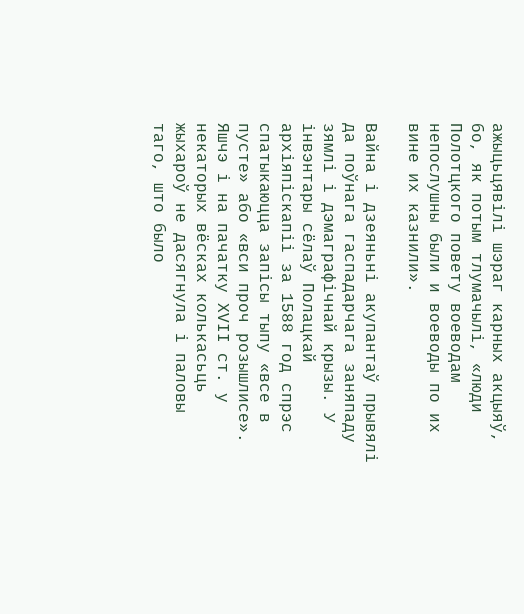ажыцьцявілі шэраг карных акцыяў, бо, як потым тлумачылі, «люди Полотцкого повету воеводам непослушны были и воеводы по их вине их казнили».

Вайна і дзеяньні акупантаў прывялі да поўнага гаспадарчага заняпаду зямлі і дэмаграфічнай крызы. У інвэнтары сёлаў Полацкай архіяпіскапіі за 1588 год спрэс спатыкаюцца запісы тыпу «все в пусте» або «вси проч розышлисе». Яшчэ і на пачатку ХVIІ ст. у некаторых вёсках колькасьць жыхароў не дасягнула і паловы таго, што было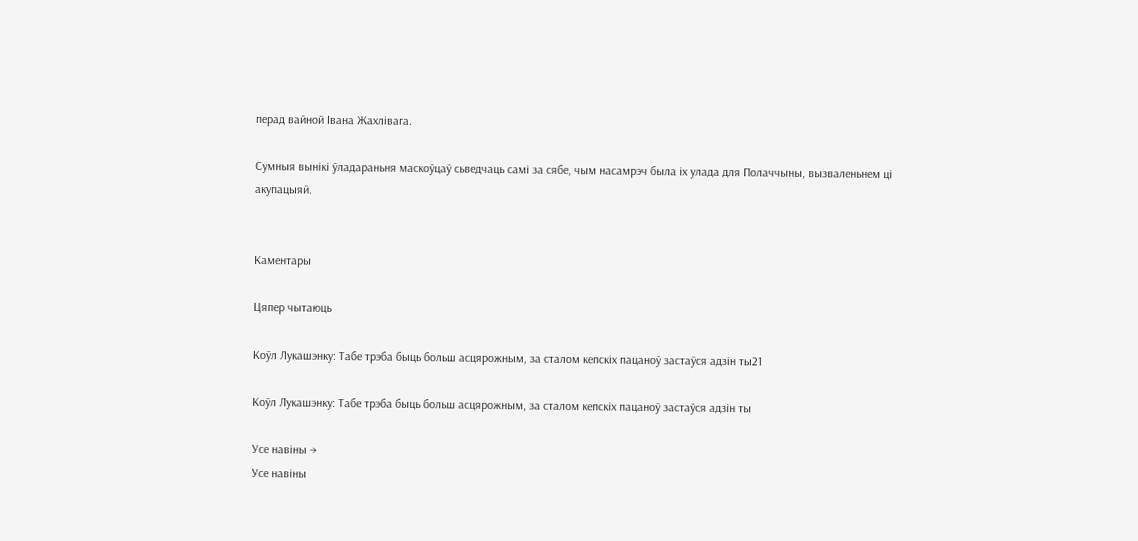перад вайной Івана Жахлівага.

Сумныя вынікі ўладараньня маскоўцаў сьведчаць самі за сябе, чым насамрэч была іх улада для Полаччыны, вызваленьнем ці акупацыяй.


Каментары

Цяпер чытаюць

Коўл Лукашэнку: Табе трэба быць больш асцярожным, за сталом кепскіх пацаноў застаўся адзін ты21

Коўл Лукашэнку: Табе трэба быць больш асцярожным, за сталом кепскіх пацаноў застаўся адзін ты

Усе навіны →
Усе навіны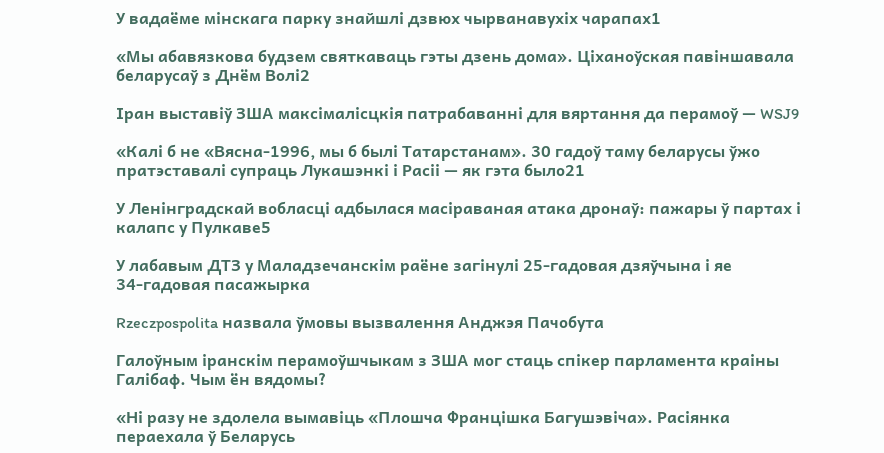У вадаёме мінскага парку знайшлі дзвюх чырванавухіх чарапах1

«Мы абавязкова будзем святкаваць гэты дзень дома». Ціханоўская павіншавала беларусаў з Днём Волі2

Іран выставіў ЗША максімалісцкія патрабаванні для вяртання да перамоў — WSJ9

«Калі б не «Вясна-1996, мы б былі Татарстанам». 30 гадоў таму беларусы ўжо пратэставалі супраць Лукашэнкі і Расіі — як гэта было21

У Ленінградскай вобласці адбылася масіраваная атака дронаў: пажары ў партах і калапс у Пулкаве5

У лабавым ДТЗ у Маладзечанскім раёне загінулі 25‑гадовая дзяўчына і яе 34‑гадовая пасажырка

Rzeczpospolita назвала ўмовы вызвалення Анджэя Пачобута

Галоўным іранскім перамоўшчыкам з ЗША мог стаць спікер парламента краіны Галібаф. Чым ён вядомы?

«Ні разу не здолела вымавіць «Плошча Францішка Багушэвіча». Расіянка пераехала ў Беларусь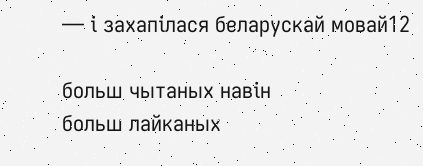— і захапілася беларускай мовай12

больш чытаных навін
больш лайканых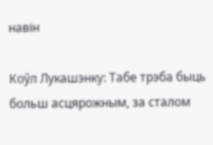навін

Коўл Лукашэнку: Табе трэба быць больш асцярожным, за сталом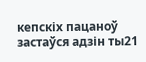кепскіх пацаноў застаўся адзін ты21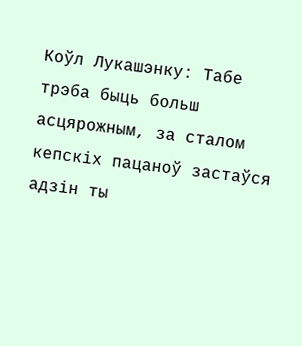Коўл Лукашэнку: Табе трэба быць больш асцярожным, за сталом кепскіх пацаноў застаўся адзін ты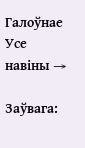Галоўнае
Усе навіны →

Заўвага: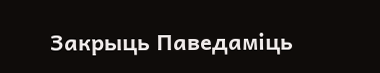Закрыць Паведаміць